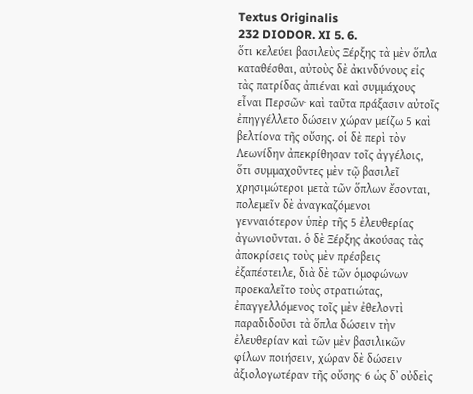Textus Originalis
232 DIODOR. XI 5. 6.
ὅτι κελεύει βασιλεὺς Ξέρξης τὰ μὲν ὅπλα καταθέσθαι, αὐτοὺς δὲ ἀκινδύνους εἰς τὰς πατρίδας ἀπιέναι καὶ συμμάχους εἶναι Περσῶν· καὶ ταῦτα πράξασιν αὐτοῖς ἐπηγγέλλετο δώσειν χώραν μείζω 5 καὶ βελτίονα τῆς οὔσης. οἱ δὲ περὶ τὸν Λεωνίδην ἀπεκρίθησαν τοῖς ἀγγέλοις, ὅτι συμμαχοῦντες μὲν τῷ βασιλεῖ χρησιμώτεροι μετὰ τῶν ὅπλων ἔσονται, πολεμεῖν δὲ ἀναγκαζόμενοι γενναιότερον ὑπὲρ τῆς 5 ἐλευθερίας ἀγωνιοῦνται. ὁ δὲ Ξέρξης ἀκούσας τὰς ἀποκρίσεις τοὺς μὲν πρέσβεις ἐξαπέστειλε, διὰ δὲ τῶν ὁμοφώνων προεκαλεῖτο τοὺς στρατιώτας, ἐπαγγελλόμενος τοῖς μὲν ἐθελοντὶ παραδιδοῦσι τὰ ὅπλα δώσειν τὴν ἐλευθερίαν καὶ τῶν μὲν βασιλικῶν φίλων ποιήσειν, χώραν δὲ δώσειν ἀξιολογωτέραν τῆς οὔσης· 6 ὡς δ᾿ οὐδεὶς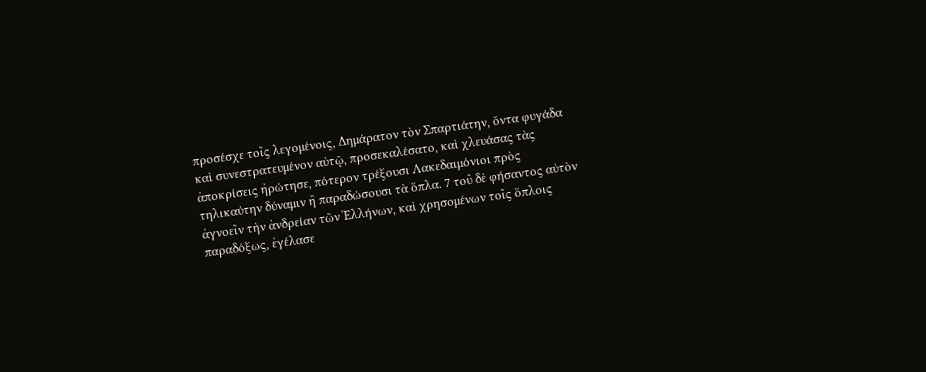προσέσχε τοῖς λεγομένοις, Δημάρατον τὸν Σπαρτιάτην, ὄντα φυγάδα καὶ συνεστρατευμένον αὐτῷ, προσεκαλέσατο, καὶ χλευάσας τὰς ἀποκρίσεις ἠρώτησε, πότερον τρέξουσι Λακεδαιμόνιοι πρὸς τηλικαύτην δύναμιν ἢ παραδώσουσι τὰ ὅπλα. 7 τοῦ δὲ φήσαντος αὐτὸν ἀγνοεῖν τὴν ἀνδρείαν τῶν Ἑλλήνων, καὶ χρησομένων τοῖς ὅπλοις παραδόξως, ἐγέλασε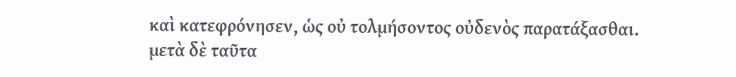καὶ κατεφρόνησεν, ὡς οὐ τολμήσοντος οὐδενὸς παρατάξασθαι. μετὰ δὲ ταῦτα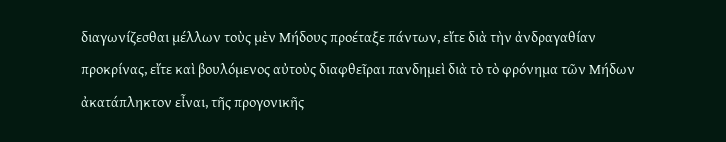διαγωνίζεσθαι μέλλων τοὺς μὲν Μήδους προέταξε πάντων, εἴτε διὰ τὴν ἀνδραγαθίαν προκρίνας, εἴτε καὶ βουλόμενος αὐτοὺς διαφθεῖραι πανδημεὶ διὰ τὸ τὸ φρόνημα τῶν Μήδων ἀκατάπληκτον εἶναι, τῆς προγονικῆς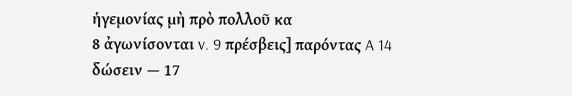ἡγεμονίας μὴ πρὸ πολλοῦ κα
8 ἀγωνίσονται v. 9 πρέσβεις] παρόντας A 14 δώσειν — 17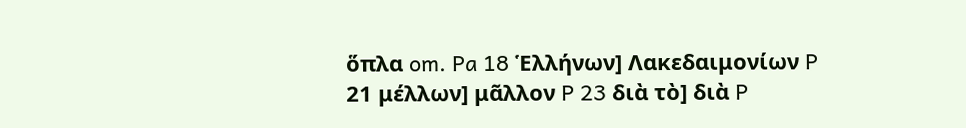ὅπλα om. Pa 18 Ἑλλήνων] Λακεδαιμονίων P 21 μέλλων] μᾶλλον P 23 διὰ τὸ] διὰ P